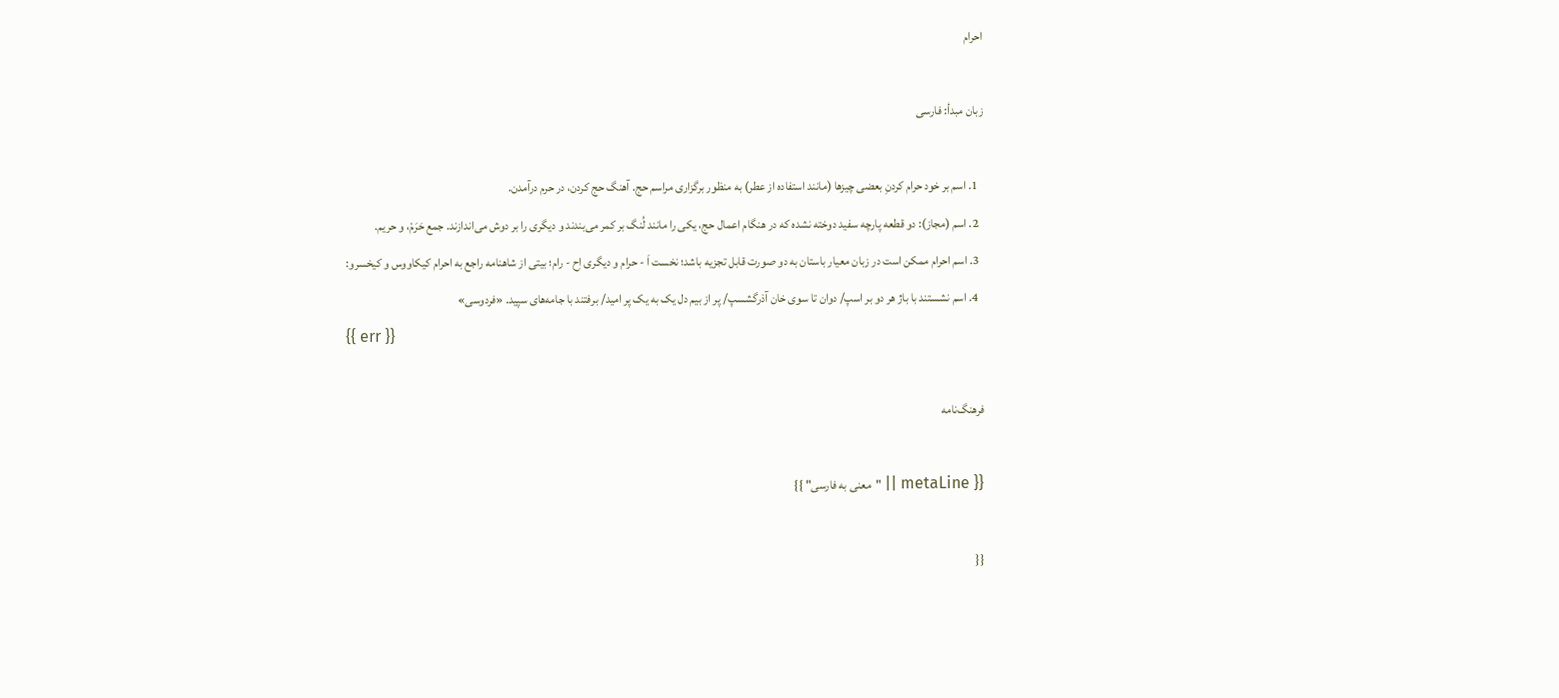احرام

زبان مبدأ: فارسی

  1. اسم بر خود حرام کردنِ بعضی چیزها (مانند استفاده از عطر) به منظور برگزاری مراسم حج. آهنگ حج کردن، در حرم درآمدن.
  2. اسم (مجاز): دو قطعه پارچه سفید دوخته نشده که در هنگام اعمال حج، یکی را مانند لُنگ بر کمر می‌بندند و دیگری را بر دوش می‌اندازند. جمع حَرَمْ، و حریم.
  3. اسم احرام ممکن است در زبان معیار باستان به دو صورت قابل تجزیه باشد؛ نخست اَ - حرام و دیگری اِح - رام؛ بیتی از شاهنامه راجع به احرام کیکاووس و کیخسرو:
  4. اسم نشستند با باژ هر دو بر اسپ/ دوان تا سوی خان آذرگشسپ/ پر از بیم دل یک به یک پر امید/ برفتند با جامه‌های سپید. «فردوسی»
{{ err }}

فرهنگ‌نامه

{{ metaLine || "معنی به فارسی" }}

{{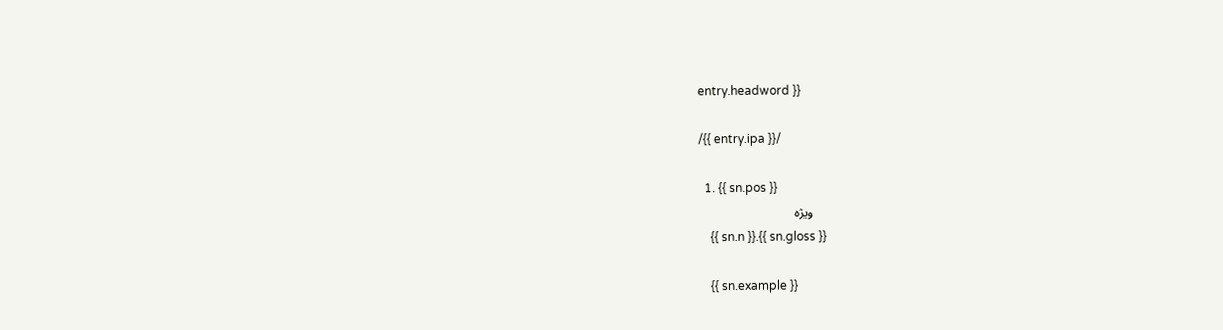entry.headword }}

/{{ entry.ipa }}/

  1. {{ sn.pos }}
    ویژه
    {{ sn.n }}.{{ sn.gloss }}

    {{ sn.example }}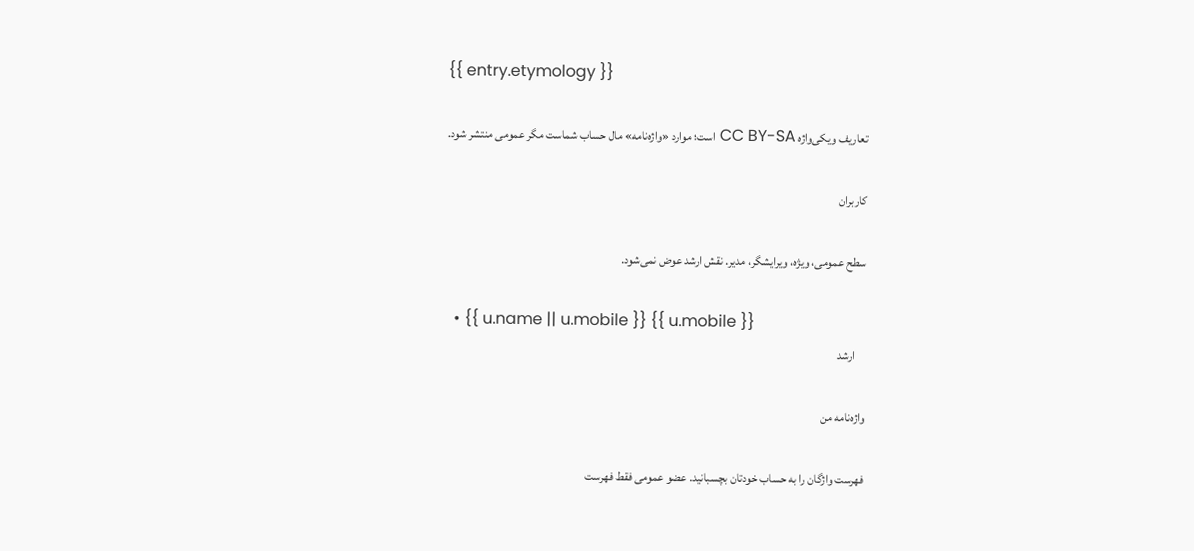{{ entry.etymology }}

تعاریف ویکی‌واژه CC BY-SA است؛ موارد «واژه‌نامه» مال حساب شماست مگر عمومی منتشر شود.

کاربران

سطح عمومی، ویژه، ویرایشگر، مدیر. نقش ارشد عوض نمی‌شود.

  • {{ u.name || u.mobile }} {{ u.mobile }}
    ارشد

واژه‌نامه من

فهرست واژگان را به حساب خودتان بچسبانید. عضو عمومی فقط فهرست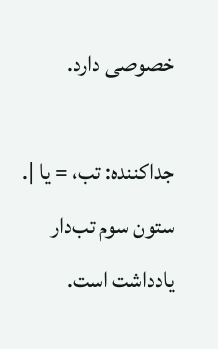خصوصی دارد.

جداکننده: تب، = یا |. ستون سوم تب‌دار یادداشت است.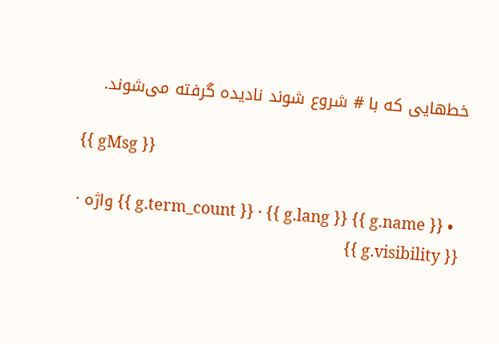خط‌هایی که با # شروع شوند نادیده گرفته می‌شوند.

{{ gMsg }}

  • {{ g.name }} {{ g.lang }} · {{ g.term_count }} واژه · {{ g.visibility }}